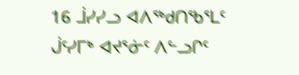16 ᒨᓯᓯᓗ ᐊᐱᖅᑯᑎᖃᕐᒪᑦ ᒎᑦᓯᒥᒃ ᐊᔪᕐᓃᑦ ᐱᓪᓗᒋᑦ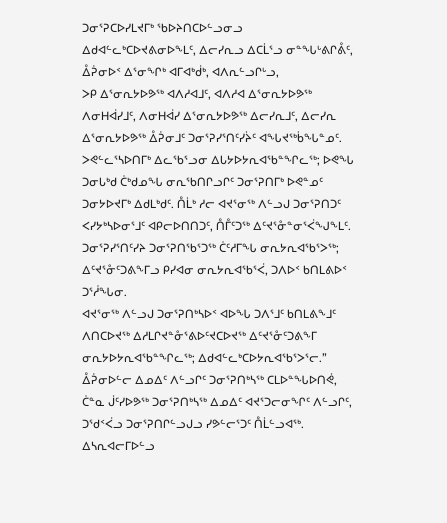ᑐᓂᕐᕈᑕᐅᓯᒪᔪᒥᒃ ᖃᐅᔨᑎᑕᐅᓪᓗᓂᓗ ᐃᑯᐊᓪᓚᒃᑕᐅᔪᕕᓂᐅᖕᒪᑦ, ᐃᓕᓯᕆᓗ ᐃᑕᒫᕐᓗ ᓂᓐᖓᒡᕕᒋᕔᑦ, ᐂᕉᓂᐅᑉ ᐃᕐᓂᖏᒃ ᐊᒥᐊᒃᑰᒃ, ᐊᐱᕆᓪᓗᒋᒡᓗ,
ᐳᑭ ᐃᕐᓂᕆᔭᐅᕗᖅ ᐊᐱᓱᐊᒧᑦ, ᐊᐱᓱᐊ ᐃᕐᓂᕆᔭᐅᕗᖅ ᐱᓂᕼᐋᓯᒧᑦ, ᐱᓂᕼᐋᓯ ᐃᕐᓂᕆᔭᐅᕗᖅ ᐃᓕᓯᕆᒧᑦ, ᐃᓕᓯᕆ ᐃᕐᓂᕆᔭᐅᕗᖅ ᐂᕉᓂᒧᑦ ᑐᓂᕐᕈᓯᕐᑎᑦᓯᔩᑦ ᐊᖓᔪᖅᑳᖓᓐᓄᑦ.
ᐳᕙᓪᓚᕐᓴᐅᑎᒥᒃ ᐃᓚᖃᕐᓗᓂ ᐃᒐᔭᐅᔭᕆᐊᖃᓐᖏᓚᖅ; ᐅᕙᖓ ᑐᓂᒐᒃᑯ ᑖᒃᑯᓄᖓ ᓂᕆᖃᑎᒋᓗᒋᑦ ᑐᓂᕐᕈᑎᒥᒃ ᐅᕙᓐᓄᑦ ᑐᓂᔭᐅᔪᒥᒃ ᐃᑯᒪᒃᑯᑦ. ᑍᒫᒃ ᓱᓕ ᐊᔪᕐᓂᖅ ᐱᓪᓗᒍ ᑐᓂᕐᕈᑎᑐᑦ ᐸᓯᔭᒃᓴᐅᓂᕐᒧᑦ ᐊᑭᓕᐅᑎᑎᑐᑦ, ᑍᒤᑦᑐᖅ ᐃᑦᔪᕐᓁᓐᓂᕐᐹᖑᖕᒪᑦ.
ᑐᓂᕐᕈᓯᕐᑎᑦᓯᔨ ᑐᓂᕐᕈᑎᖃᕐᑐᖅ ᑖᑦᓱᒥᖓ ᓂᕆᔭᕆᐊᖃᕐᐳᖅ; ᐃᑦᔪᕐᓁᑦᑐᕕᖕᒥᓗ ᑭᓯᐊᓂ ᓂᕆᔭᕆᐊᖃᕐᐹ, ᑐᐱᐅᑉ ᑲᑎᒪᕕᐅᑉ ᑐᕐᓲᖓᓂ.
ᐊᔪᕐᓂᖅ ᐱᓪᓗᒍ ᑐᓂᕐᕈᑎᒃᓴᐅᑉ ᐊᐅᖓ ᑐᐱᕐᒧᑦ ᑲᑎᒪᕕᖕᒧᑦ ᐱᑎᑕᐅᔪᖅ ᐃᓱᒪᒋᔪᓐᓁᕐᕕᐅᑦᔪᑕᐅᔪᖅ ᐃᑦᔪᕐᓁᑦᑐᕕᖕᒥ ᓂᕆᔭᐅᔭᕆᐊᖃᓐᖏᓚᖅ; ᐃᑯᐊᓪᓚᒃᑕᐅᔭᕆᐊᖃᕐᐳᕐᓕ.”
ᐂᕉᓂᐅᓪᓕ ᐃᓄᐃᑦ ᐱᓪᓗᒋᑦ ᑐᓂᕐᕈᑎᒃᓴᖅ ᑕᒪᐅᓐᖓᐅᑎᕚ, ᑖᓐᓇ ᒎᑦᓯᐅᕗᖅ ᑐᓂᕐᕈᑎᒃᓴᖅ ᐃᓄᐃᑦ ᐊᔪᕐᑐᓕᓂᖏᑦ ᐱᓪᓗᒋᑦ, ᑐᖁᑉᐹᓗ ᑐᓂᕐᕈᑎᒋᓪᓗᒍᓗ ᓯᕗᓪᓕᕐᑐᑦ ᑍᒫᓪᓗᐊᖅ.
ᐃᓴᕆᐊᓕᒥᐅᓪᓗ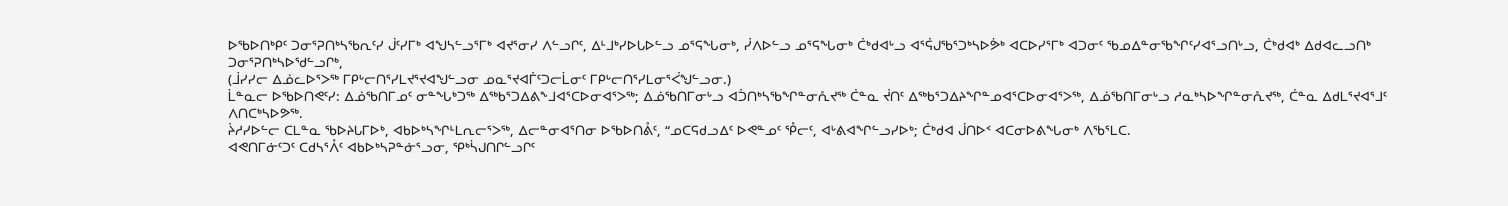ᐅᖃᐅᑎᒃᑭᑦ ᑐᓂᕐᕈᑎᒃᓴᖃᕆᑦᓯ ᒎᑦᓯᒥᒃ ᐊᖑᓴᓪᓗᕐᒥᒃ ᐊᔪᕐᓂᓯ ᐱᓪᓗᒋᑦ, ᐃᒻᒧᒃᓯᐅᒐᐅᓪᓗ ᓄᕐᕋᖓᓂᒃ, ᓰᐱᐅᓪᓗ ᓄᕐᕋᖓᓂᒃ ᑖᒃᑯᐊᒡᓗ ᐊᕐᕌᒍᖃᕐᑐᒃᓴᐅᕘᒃ ᐊᑕᐅᓯᕐᒥᒃ ᐊᑐᓂᑦ ᖃᓄᐃᓐᓂᖃᖏᑦᓯᐊᕐᓗᑎᒡᓗ, ᑖᒃᑯᐊᒃ ᐃᑯᐊᓚᓗᑎᒃ ᑐᓂᕐᕈᑎᒃᓴᐅᖁᓪᓗᒋᒃ,
(ᒨᓯᓯᓕ ᐃᓅᓚᐅᕐᐳᖅ ᒥᑭᒡᓕᑎᕐᓯᒪᔪᕐᔪᐊᖑᓪᓗᓂ ᓄᓇᕐᔪᐊᒦᑦᑐᓕᒫᓂᑦ ᒥᑭᒡᓕᑎᕐᓯᒪᓂᕐᐹᖑᓪᓗᓂ.)
ᒫᓐᓇᓕ ᐅᖃᐅᑎᕙᑦᓯ: ᐃᓅᖃᑎᒥᓄᑦ ᓂᓐᖓᒃᑐᖅ ᐃᖅᑲᕐᑐᐃᕕᖕᒧᐊᕐᑕᐅᓂᐊᕐᐳᖅ; ᐃᓅᖃᑎᒥᓂᒡᓗ ᐊᑑᑎᒃᓴᖃᖏᓐᓂᕅᔪᖅ ᑖᓐᓇ ᔫᑎᑦ ᐃᖅᑲᕐᑐᐃᔨᖏᓐᓄᐊᕐᑕᐅᓂᐊᕐᐳᖅ, ᐃᓅᖃᑎᒥᓂᒡᓗ ᓱᓇᒃᓴᐅᖏᓐᓂᕅᔪᖅ, ᑖᓐᓇ ᐃᑯᒪᕐᔪᐊᕐᒧᑦ ᐱᑎᑕᒃᓴᐅᕗᖅ.
ᔩᓱᓯᐅᓪᓕ ᑕᒪᓐᓇ ᖃᐅᔨᒐᒥᐅᒃ, ᐊᑲᐅᒃᓴᖏᒻᒪᕆᓕᕐᐳᖅ, ᐃᓕᓐᓂᐊᕐᑎᓂ ᐅᖃᐅᑎᕔᑦ, “ᓄᑕᕋᑯᓗᐃᑦ ᐅᕙᓐᓄᑦ ᕾᓕᑦ, ᐊᒡᕕᐊᖏᓪᓗᓯᐅᒃ; ᑖᒃᑯᐊ ᒎᑎᐅᑉ ᐊᑕᓂᐅᕕᖓᓂᒃ ᐱᖃᕐᒪᑕ.
ᐊᕙᑎᒥᓃᑦᑐᑦ ᑕᑯᓴᕐᐰᑦ ᐊᑲᐅᒃᓴᕈᓐᓃᕐᓗᓂ, ᕿᒃᓵᒍᑎᒋᓪᓗᒋᑦ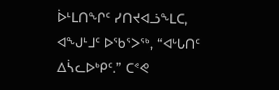ᐆᒻᒪᑎᖏᑦ ᓯᑎᔪᐊᓘᖕᒪᑕ, ᐊᖑᒻᒧᑦ ᐅᖃᕐᐳᖅ, “ᐊᒡᒐᑎᑦ ᐃᓵᓚᐅᒃᑭᑦ.” ᑕᕝᕙ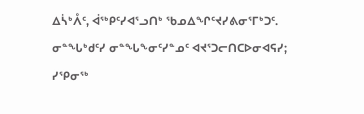ᐃᓵᒃᐰᑦ, ᐋᖅᑭᑦᓯᐊᕐᓗᑎᒃ ᖃᓄᐃᖏᑦᔪᓯᕕᓂᕐᒥᒃᑐᑦ.
ᓂᓐᖓᒃᑯᑦᓯ ᓂᓐᖓᖕᓂᑦᓯᓐᓄᑦ ᐊᔪᕐᑐᓕᑎᑕᐅᓂᐊᕋᓯ; ᓯᕿᓂᖅ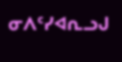ᓂᐱᑦᓯᐊᕆᓗᒍ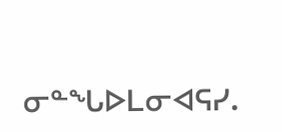ᓂᓐᖓᐅᒪᓂᐊᕋᓯ.